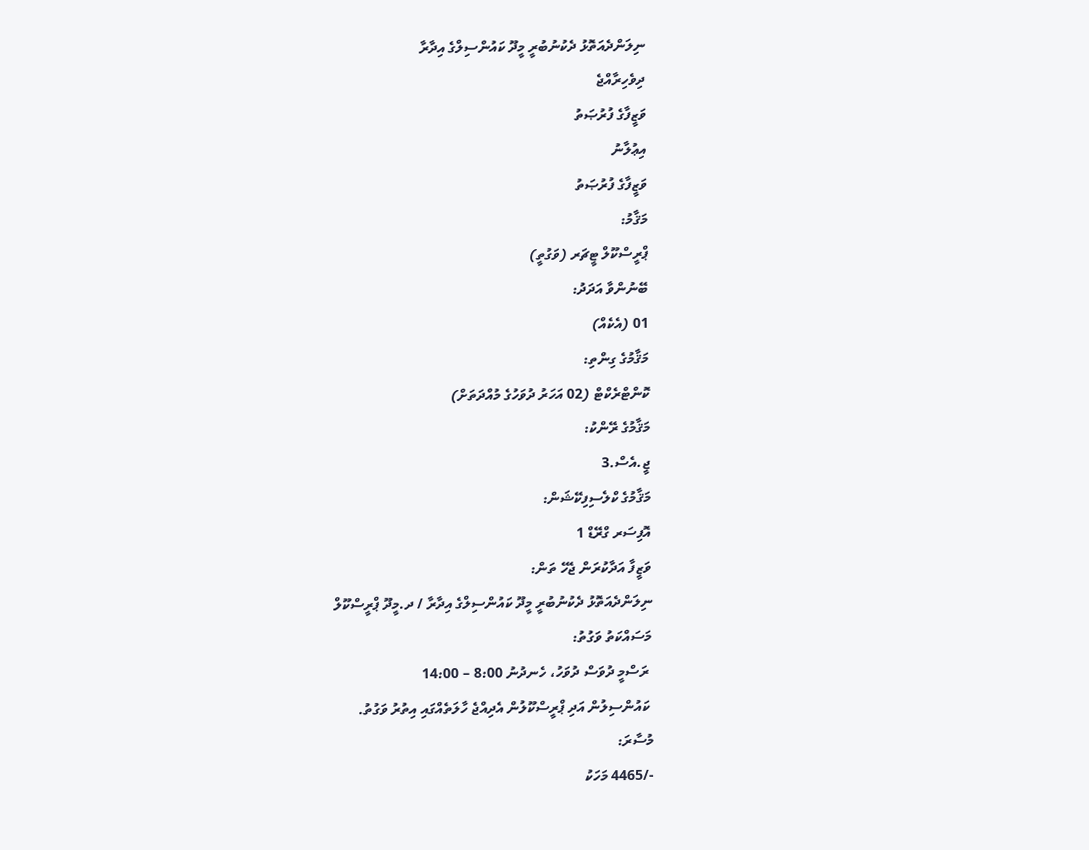ނިލަންދެއަތޮޅު ދެކުނުބުރީ މީދޫ ކައުންސިލްގެ އިދާރާ
ދިވެހިރާއްޖެ
ވަޒީފާގެ ފުރުޞަތު
އިޢުލާނު
ވަޒީފާގެ ފުރުޞަތު
މަޤާމު:
ޕްރީސްކޫލް ޓީޗަރ (ވަގުތީ)
ބޭނުންވާ އަދަދު:
01 (އެކެއް)
މަޤާމުގެ ގިންތި:
ކޮންޓްރެކްޓް (02 އަހަރު ދުވަހުގެ މުއްދަތަށް)
މަޤާމުގެ ރޭންކު:
ޖީ.އެސް.3
މަޤާމުގެ ކްލެސިފިކޭޝަން:
އޮފިސަރ ގްރޭޑް 1
ވަޒީފާ އަދާކުރަން ޖެހޭ ތަން:
ނިލަންދެއަތޮޅު ދެކުނުބުރީ މީދޫ ކައުންސިލްގެ އިދާރާ / ދ.މީދޫ ޕްރީސްކޫލް
މަސައްކަތު ވަގުތު:
 ރަސްމީ ދުވަސް ދުވަހު، ހެނދުނު 8:00 – 14:00
 ކައުންސިލުން އަދި ޕްރީސްކޫލުން އެދިއްޖެ ހާލަތެއްގައި އިތުރު ވަގުތު.
މުސާރަ:
-/4465 މަހަކު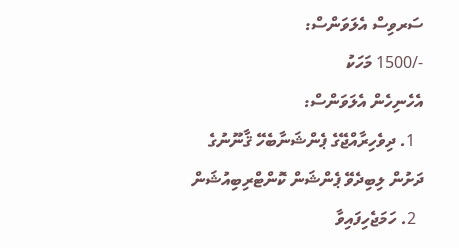ސަރވިސް އެލަވަންސް:
-/1500 މަހަކު
އެހެނިހެން އެލަވަންސް:
  1. ދިވެހިރާއްޖޭގެ ޕެންޝަނާބެހޭ ޤާނޫނުގެ ދަށުން ލިބިދެވޭ ޕެންޝަން ކޮންޓްރިބިއުޝަން
  2. ހަމަޖެހިފައިވާ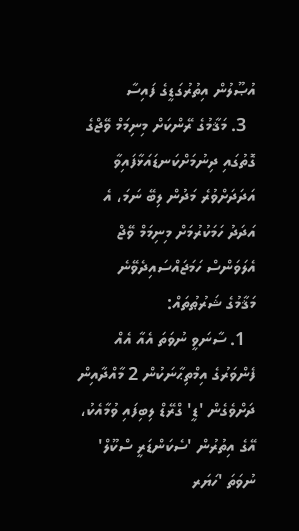އުޞޫލުން އިތުރުގަޑީގެ ފައިސާ
  3. މަޤާމުގެ ރޭންކަށް މިނިމަމް ވޭޖްގެ ގޮތުގައި ދިނުމަށްކަނޑައަޅާފައިވާ އަދަދަށްވުރެ މަދުން ލިބޭ ނަމަ، އެ އަދަދު ހަމަކުރުމަށް މިނިމަމް ވޭޖް އެލަވަންސް ހަމަޖައްސައިދެވޭނެ
މަޤާމުގެ ޝަރުޠުތައް:
  1. ސާނަވީ ނުވަތަ އެއާ އެއް ފެންވަރުގެ އިމްތިޙާނަކުން 2 މާއްދާއިން ދަށްވެގެން 'ޑީ' ގްރޭޑް ލިބިފައި ވުމާއެކު، އޭގެ އިތުރުން 'ސެކަންޑަރީ ސްކޫލް' ނުވަތަ 'ހަޔަރ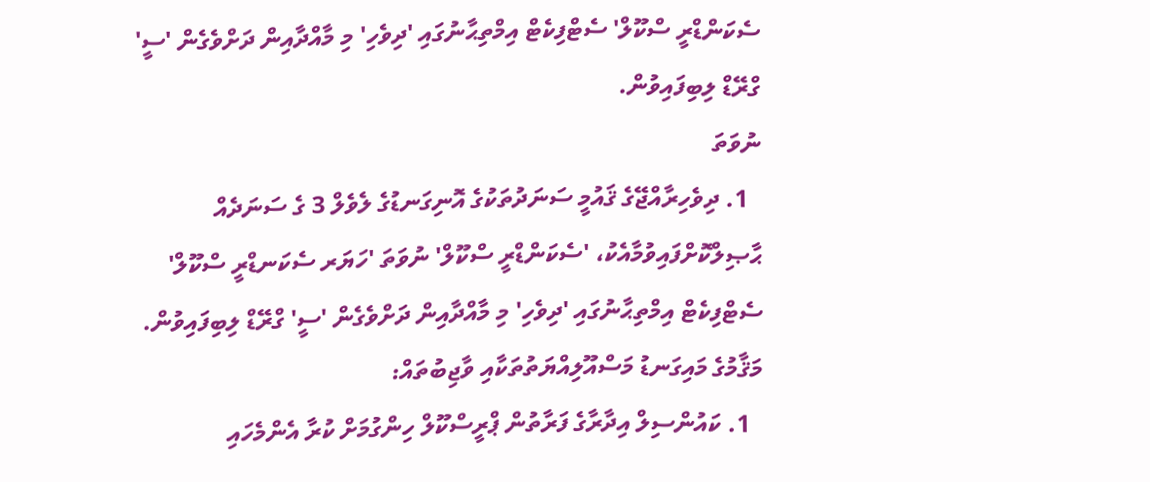ސެކަންޑްރީ ސްކޫލް' ސެޓްފިކެޓް އިމްތިޙާނުގައި 'ދިވެހި' މި މާއްދާއިން ދަށްވެގެން 'ސީ' ގްރޭޑް ލިބިފައިވުން.
ނުވަތަ
  1. ދިވެހިރާއްޖޭގެ ޤައުމީ ސަނަދުތަކުގެ އޮނިގަނޑުގެ ލެވެލް 3 ގެ ސަނަދެއް ޙާޞިލްކޮށްފައިވުމާއެކު، 'ސެކަންޑްރީ ސްކޫލް' ނުވަތަ 'ހަޔަރ ސެކަނޑްރީ ސްކޫލް' ސެޓްފިކެޓް އިމްތިޙާނުގައި 'ދިވެހި' މި މާއްދާއިން ދަށްވެގެން 'ސީ' ގްރޭޑް ލިބިފައިވުން.
މަޤާމުގެ މައިގަނޑު މަސްއޫލިއްޔަތުތަކާއި ވާޖިބުތައް:
  1. ކައުންސިލް އިދާރާގެ ފަރާތުން ޕްރީސްކޫލް ހިންގުމަށް ކުރާ އެންމެހައި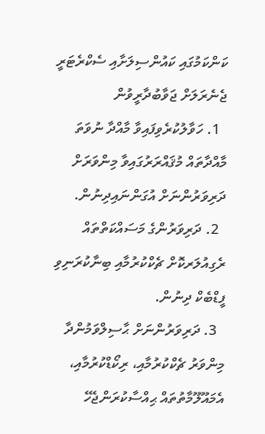ކަންކަމުގައި ކައުންސިލަށާއި ސެކްރެޓަރީ ޖެނެރަލަށް ޖަވާބުދާރީވުން
  1. ހަވާލުކުރެވިފައިވާ މާއްދާ ނުވަތަ މާއްދާތައް މުޤައްރަރުގައިވާ މިންވަރަށް ދަރިވަރުންނަށް އުގަންނައިދިނުން.
  2. ދަރިވަރުންގެ މަސައްކަތްތައް ރެގިއުލަރކޮށް ޗެކްކުރުމާއި ބިނާކުރަނިވި ފީޑްބެކް ދިނުން.
  3. ދަރިވަރުންނަށް ޙާސިލްވަމުންދާ މިންވަރު ޗެކްކުރުމާއި، ރިކޯޑްކުރުމާއި، އެމައޫލޫމާތުތައް ޙިއްސާކުރަންޖެހޭ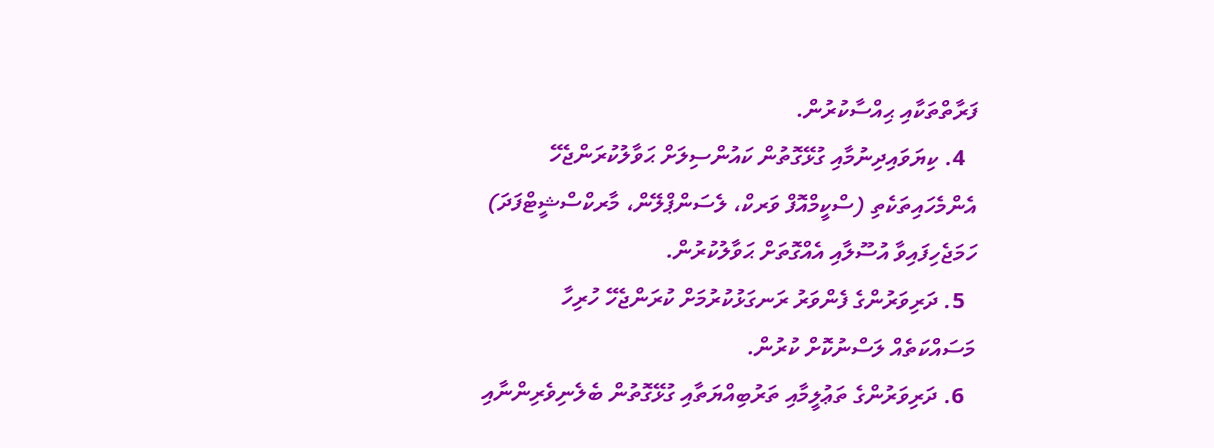ފަރާތްތަކާއި ޙިއްސާކުރުން.
  4. ކިޔަވައިދިނުމާއި ގުޅޭގޮތުން ކައުންސިލަށް ޙަވާލުކުރަންޖެހޭ އެންމެހައިތަކެތި (ސްކީމްއޮފް ވަރކް، ލެސަންޕްލޭން، މާރކްސްޝީޓްފަދަ) ހަމަޖެހިފައިވާ އުސޫލާއި އެއްގޮތަށް ޙަވާލުކުރުން.
  5. ދަރިވަރުންގެ ފެންވަރު ރަނގަޅުކުރުމަށް ކުރަންޖެހޭ ހުރިހާ މަސައްކަތެއް ލަސްނުކޮށް ކުރުން.
  6. ދަރިވަރުންގެ ތަޢުލީމާއި ތަރުބިއްޔަތާއި ގުޅޭގޮތުން ބެލެނިވެރިންނާއި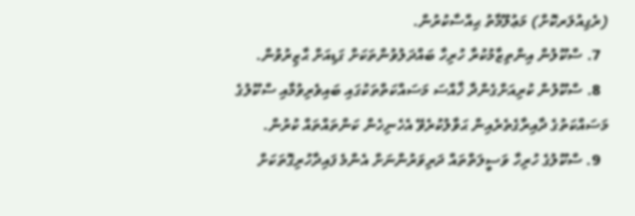(ރެގިއުލަރކޮށް) މަޢުލޫމާތު ޙިއްސާކުރުން.
  7. ސްކޫލުން އިންތިޒާމުކުރާ ހުރިހާ ބައްދަލުވުންތަކަށް ގަޑިއަށް ޙާޒިރުވުން.
  8. ސްކޫލުން ކުރިއަށްގެންދާ ޚާއްސަ މަސައްކަތްތަކުގައި ބައިވެރިވުމާއި ސްކޫލުގެ މަސައްކަތުގެ ދާއިރާގެތެރެއިން ޙަވާލުކުރެވޭ އެހެނިހެން ކަންތައްތައް ކުރުން.
  9. ސްކޫލުގެ ހުރިހާ ވަސީލަތްތައް ދަރިވަރުންނަށް އެންމެ ފައިދާހުރިގޮތަކަށް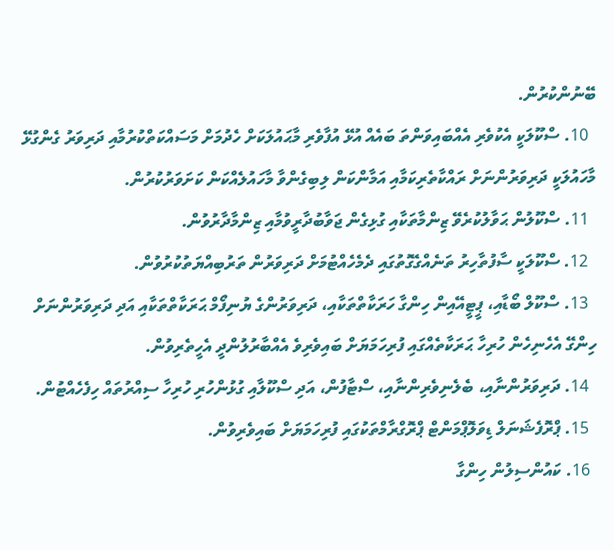ބޭނުންކުރުން.
  10. ސްކޫލަކީ އެކުވެރި އެއްބައިވަންތަ ބައެއް އުޅޭ އުފާވެރި މާޙައުލަކަށް ހެދުމަށް މަސައްކަތްކުރުމާއި ދަރިވަރު ގެންގުޅޭ މާހައުލަކީ ދަރިވަރުންނަށް ރައްކާތެރިކަމާއި އަމާންކަން ލިބިގެންވާ މާހައުލެއްކަން ކަށަވަރުކުރުން.
  11. ސްކޫލުން ޙަވާލުކުރެވޭ ޒިންމާތަކާއި ގުޅިގެން ޖަވާބުދާރީވުމާއި ޒިންމާދާރުވުން.
  12. ސްކޫލަކީ ސާފުތާހިރު ތަނެއްގެގޮތުގައި ދެމެހެއްޓުމަށް ދަރިވަރުން ތަރުބިއްޔަތުކުރުވުން.
  13. ސްކޫލް ބޯޑާއި، ޕީޓީއޭއިން ހިންގާ ހަރަކާތްތަކާއި، ދަރިވަރުންގެ ޔުނިފޯމް ޙަރަކާތްތަކާއި އަދި ދަރިވަރުންނަށް ހިންގޭ އެހެނިހެން ހުރިހާ ޙަރަކާތެއްގައި ފުރިހަމަޔަށް ބައިވެރިވެ އެއްބާރުލުންދީ އެހީތެރިވުން.
  14. ދަރިވަރުންނާއި، ބެލެނިވެރިންނާއި، ސްޓާފުން، އަދި ސްކޫލާއި ގުޅުންހުރި ހުރިހާ ސިއްރުތައް ހިފެހެއްޓުން.
  15. ޕްރޮފެޝަނަލް ޑިވަލޮޕްމަންޓް ޕްރޮގްރާމްތަކުގައި ފުރިހަމަޔަށް ބައިވެރިވުން.
  16. ކައުންސިލުން ހިންގާ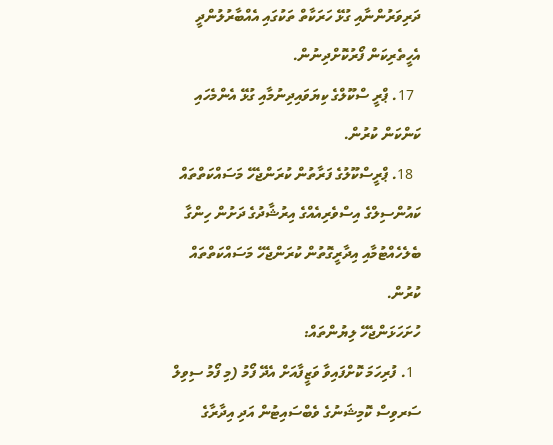ދަރިވަރުންނާއި ގުޅޭ ހަރަކާތް ތަކުގައި އެއްބާރުލުންދީ އެހީތެރިކަން ފޯރުކޮށްދިނުން.
  17. ޕްރީ ސްކޫލްގެ ކިޔަވައިދިނުމާއި ގުޅޭ އެންމެހައި ކަންކަން ކުރުން.
  18. ޕްރީސްކޫލުގެ ފަރާތުން ކުރަންޖެހޭ މަސައްކަތްތައް ކައުންސިލްގެ އިސްވެރިއެއްގެ އިރުޝާދުގެ ދަށުން ހިންގާ ބެލެހެއްޓުމާއި އިދާރީގޮތުން ކުރަންޖެހޭ މަސައްކަތްތައް ކުރުން.
ހުށަހަޅަންޖެހޭ ލިޔުންތައް:
  1. ފުރިހަމަ ކޮށްފައިވާ ވަޒީފާއަށް އެދޭ ފޯމު (މި ފޯމު ސިވިލް ސަރވިސް ކޮމިޝަނުގެ ވެބްސައިޓުން އަދި އިދާރާގެ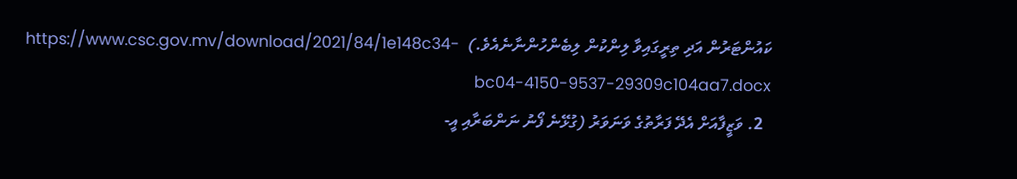ކައުންޓަރުން އަދި ތިރީގައިވާ ލިންކުން ލިބެންހުންނާނެއެވެ.)  https://www.csc.gov.mv/download/2021/84/1e148c34-bc04-4150-9537-29309c104aa7.docx
  2. ވަޒީފާއަށް އެދޭ ފަރާތުގެ ވަނަވަރު (ގުޅޭނެ ފޯނު ނަންބަރާއި އީ-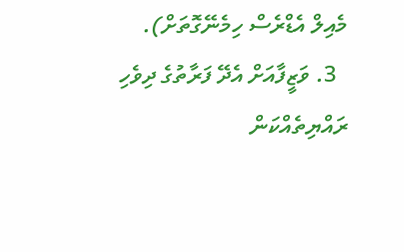މެއިލް އެޑްރެސް ހިމެނޭގޮތަށް).
  3. ވަޒީފާއަށް އެދޭ ފަރާތުގެ ދިވެހި ރައްޔިތެއްކަން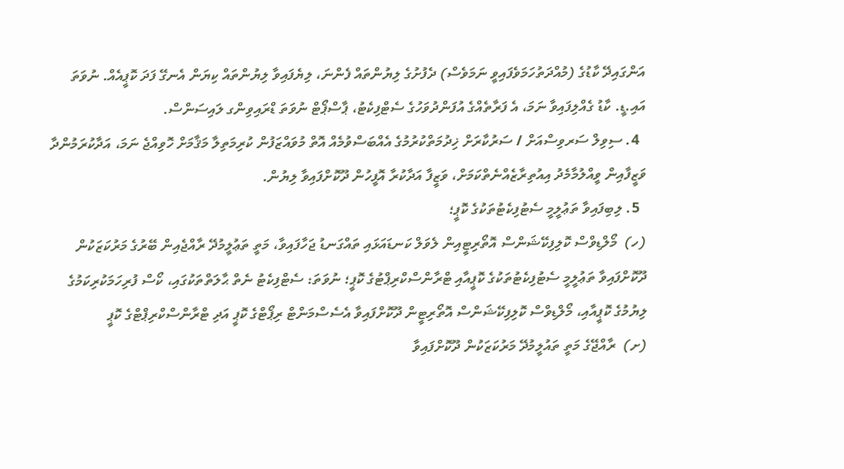އަންގައިދޭ ކާޑުގެ (މުއްދަތުހަމަވެފައިވީ ނަމަވެސް) ދެފުށުގެ ލިޔުންތައް ފެންނަ، ލިޔެފައިވާ ލިޔުންތައް ކިޔަން އެނގޭ ފަދަ ކޮޕީއެއް. ނުވަތަ އައި.ޑީ. ކާޑު ގެއްލިފައިވާ ނަމަ، އެ ފަރާތެއްގެ އުފަންދުވަހުގެ ސެޓްފިކެޓު، ޕާސްޕޯޓް ނުވަތަ ޑްރައިވިންގ ލައިސަންސް.
  4. ސިވިލް ސަރވިސްއަށް / ސަރުކާރަށް ޚިދުމަތްކުރުމުގެ އެއްބަސްވުމެއް އޮތް މުވައްޒަފުން ކުރިމަތިލާ މަޤާމަށް ހޮވިއްޖެ ނަމަ، އަދާކުރަމުންދާ ވަޒީފާއިން ވީއްލުމާމެދު އިއުތިރާޒެއްނެތްކަމަށް، ވަޒީފާ އަދާކުރާ އޮފީހުން ދޫކޮށްފައިވާ ލިޔުން.
  5. ލިބިފައިވާ ތަޢުލީމީ ސެޓުފިކެޓުތަކުގެ ކޮޕީ؛
(ހ)  މޯލްޑިވްސް ކޮލިފިކޭޝަންސް އޮތޯރިޓީއިން ލެވަލް ކަނޑައަޅައި ތައްގަނޑު ޖަހާފައިވާ، މަތީ ތަޢުލީމުދޭ ރާއްޖެއިން ބޭރުގެ މަރުކަޒަކުން ދޫކޮށްފައިވާ ތަޢުލީމީ ސެޓުފިކެޓުތަކުގެ ކޮޕީއާއި ޓްރާންސްކްރިޕްޓުގެ ކޮޕީ؛ ނުވަތަ: ސެޓްފިކެޓު ނެތް ޙާލަތްތަކުގައި، ކޯސް ފުރިހަމަކުރިކަމުގެ ލިޔުމުގެ ކޮޕީއާއި، މޯލްޑިވްސް ކޮލިފިކޭޝަންސް އޮތޯރިޓީން ދޫކޮށްފައިވާ އެސެސްމަންޓް ރިޕޯޓްގެ ކޮޕީ އަދި ޓްރާންސްކްރިޕްޓްގެ ކޮޕީ
(ށ)  ރާއްޖޭގެ މަތީ ތައުލީމުދޭ މަރުކަޒަކުން ދޫކޮށްފައިވާ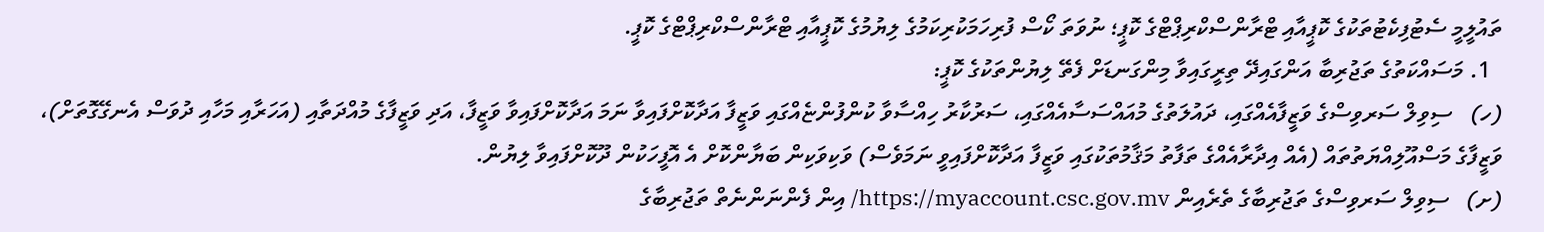ތައުލީމީ ސެޓުފިކެޓުތަކުގެ ކޮޕީއާއި ޓްރާންސްކްރިޕްޓްގެ ކޮޕީ؛ ނުވަތަ ކޯސް ފުރިހަމަކުރިކަމުގެ ލިޔުމުގެ ކޮޕީއާއި ޓްރާންސްކްރިޕްޓްގެ ކޮޕީ.
  1. މަސައްކަތުގެ ތަޖުރިބާ އަންގައިދޭ ތިރީގައިވާ މިންގަނޑަށް ފެތޭ ލިޔުންތަކުގެ ކޮޕީ:
(ހ)   ސިވިލް ސަރވިސްގެ ވަޒީފާއެއްގައި، ދައުލަތުގެ މުއައްސަސާއެއްގައި، ސަރުކާރު ހިއްސާވާ ކުންފުންޏެއްގައި ވަޒީފާ އަދާކޮށްފައިވާ ނަމަ އަދާކޮށްފައިވާ ވަޒީފާ، އަދި ވަޒީފާގެ މުއްދަތާއި (އަހަރާއި މަހާއި ދުވަސް އެނގޭގޮތަށް)، ވަޒީފާގެ މަސްއޫލިއްޔަތުތައް (އެއް އިދާރާއެއްގެ ތަފާތު މަޤާމުތަކުގައި ވަޒީފާ އަދާކޮށްފައިވީ ނަމަވެސް) ވަކިވަކިން ބަޔާންކޮށް އެ އޮފީހަކުން ދޫކޮށްފައިވާ ލިޔުން.
(ށ)   ސިވިލް ސަރވިސްގެ ތަޖުރިބާގެ ތެރެއިން https://myaccount.csc.gov.mv/ އިން ފެންނަންނެތް ތަޖުރިބާގެ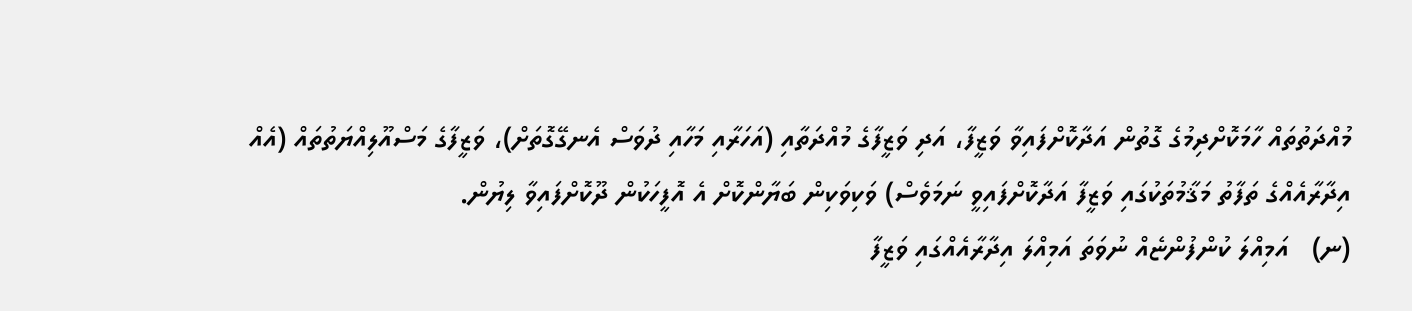މުއްދަތުތައް ހާމަކޮށްދިމުގެ ގޮތުން އަދާކޮށްފައިވާ ވަޒީފާ، އަދި ވަޒީފާގެ މުއްދަތާއި (އަހަރާއި މަހާއި ދުވަސް އެނގޭގޮތަށް)، ވަޒީފާގެ މަސްއޫލިއްޔަތުތައް (އެއް އިދާރާއެއްގެ ތަފާތު މަޤާމުތަކުގައި ވަޒީފާ އަދާކޮށްފައިވީ ނަމަވެސް) ވަކިވަކިން ބަޔާންކޮށް އެ އޮފީހަކުން ދޫކޮށްފައިވާ ލިޔުން.
(ނ)   އަމިއްލަ ކުންފުންޏެއް ނުވަތަ އަމިއްލަ އިދާރާއެއްގައި ވަޒީފާ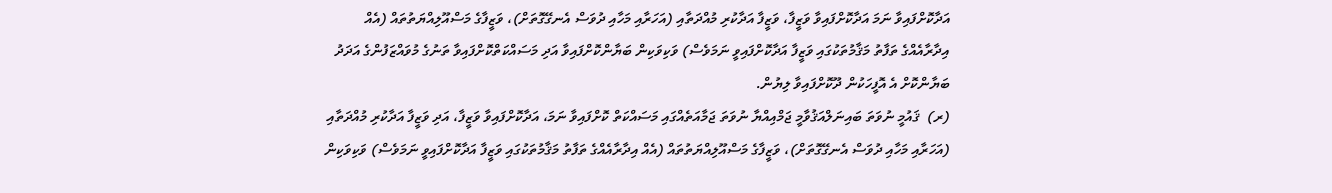އަދާކޮށްފައިވާ ނަމަ އަދާކޮށްފައިވާ ވަޒީފާ، ވަޒީފާ އަދާކުރި މުއްދަތާއި (އަހަރާއި މަހާއި ދުވަސް އެނގޭގޮތަށް)، ވަޒީފާގެ މަސްއޫލިއްޔަތުތައް (އެއް އިދާރާއެއްގެ ތަފާތު މަޤާމުތަކުގައި ވަޒީފާ އަދާކޮށްފައިވީ ނަމަވެސް) ވަކިވަކިން ބަޔާންކޮށްފައިވާ އަދި މަސައްކަތްކޮށްފައިވާ ތަނުގެ މުވައްޒަފުންގެ އަދަދު ބަޔާންކޮށް އެ އޮފީހަކުން ދޫކޮށްފައިވާ ލިޔުން.
(ރ)  ޤައުމީ ނުވަތަ ބައިނަލްއަޤުވާމީ ޖަމްއިއްޔާ ނުވަތަ ޖަމާއަތެއްގައި މަސައްކަތް ކޮށްފައިވާ ނަމަ، އަދާކޮށްފައިވާ ވަޒީފާ، އަދި ވަޒީފާ އަދާކުރި މުއްދަތާއި (އަހަރާއި މަހާއި ދުވަސް އެނގޭގޮތަށް)، ވަޒީފާގެ މަސްއޫލިއްޔަތުތައް (އެއް އިދާރާއެއްގެ ތަފާތު މަޤާމުތަކުގައި ވަޒީފާ އަދާކޮށްފައިވީ ނަމަވެސް) ވަކިވަކިން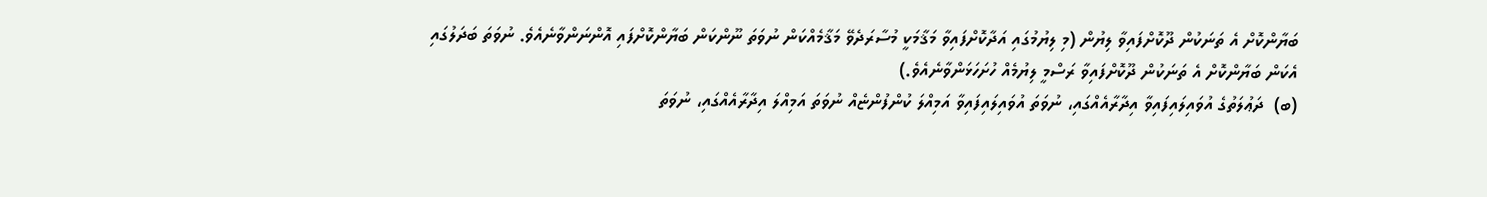ބަޔާންކޮށް އެ ތަނަކުން ދޫކޮށްފައިވާ ލިޔުން (މި ލިޔުމުގައި އަދާކޮށްފައިވާ މަޤާމަކީ މުސާރަދެވޭ މަޤާމެއްކަން ނުވަތަ ނޫންކަން ބަޔާންކޮށްފައި އޮންނަންވާނެއެވެ. ނުވަތަ ބަދަލުގައި އެކަން ބަޔާންކޮށް އެ ތަނަކުން ދޫކޮށްފައިވާ ރަސްމީ ލިޔުމެއް ހުށަހަޅަންވާނެއެވެ.)
(ބ)  ދަޢުލަތުގެ އުވައިލައިފައިވާ އިދާރާއެއްގައި، ނުވަތަ އުވައިލައިފައިވާ އަމިއްލަ ކުންފުންޏެއް ނުވަތަ އަމިއްލަ އިދާރާއެއްގައި، ނުވަތަ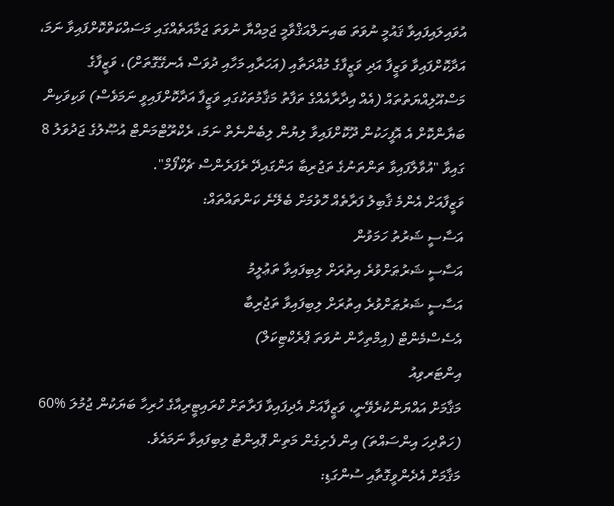އުވައިލައިފައިވާ ޤައުމީ ނުވަތަ ބައިނަލްއަޤްވާމީ ޖަމިއްޔާ ނުވަތަ ޖަމާއަތެއްގައި މަސައްކަތްކޮށްފައިވާ ނަމަ، އަދާކޮށްފައިވާ ވަޒީފާ އަދި ވަޒީފާގެ މުއްދަތާއި (އަހަރާއި މަހާއި ދުވަސް އެނގޭގޮތަށް)، ވަޒީފާގެ މަސްއޫލިއްޔަތުތައް (އެއް އިދާރާއެއްގެ ތަފާތު މަޤާމުތަކުގައި ވަޒީފާ އަދާކޮށްފައިވީ ނަމަވެސް) ވަކިވަކިން ބަޔާންކޮށް އެ އޮފީހަކުން ދޫކޮށްފައިވާ ލިޔުން ލިބެންނެތް ނަމަ، ރެކްރޫޓްމަންޓް އުޞޫލުގެ ޖަދުވަލު 8 ގައިވާ "އުވާލާފައިވާ ތަންތަނުގެ ތަޖުރިބާ އަންގައިދޭ ރެފަރެންސް ޗެކްފޯމް".
ވަޒީފާއަށް އެންމެ ޤާބިލު ފަރާތެއް ހޮވުމަށް ބެލޭނެ ކަންތައްތައް:
އަސާސީ ޝަރުތު ހަމަވުން
އަސާސީ ޝަރުޠަށްވުރެ އިތުރަށް ލިބިފައިވާ ތަޢުލީމު
އަސާސީ ޝަރުޠަށްވުރެ އިތުރަށް ލިބިފައިވާ ތަޖުރިބާ
އެސެސްމެންޓް (އިމްތިހާން ނުވަތަ ޕްރެކްޓިކަލް)
އިންޓަރވިއު
މަޤާމަށް އައްޔަންކުރެވޭނީ، ވަޒީފާއަށް އެދިފައިވާ ފަރާތަށް ކްރައިޓީރިއާގެ ހުރިހާ ބަޔަކުން ޖުމުލަ %60 (ހަތްދިހަ އިންސައްތަ) އިން ފެށިގެން މަތިން ޕޮއިންޓު ލިބިފައިވާ ނަމައެވެ.
މަޤާމަށް އެދެންވީގޮތާއި ސުންގަޑި: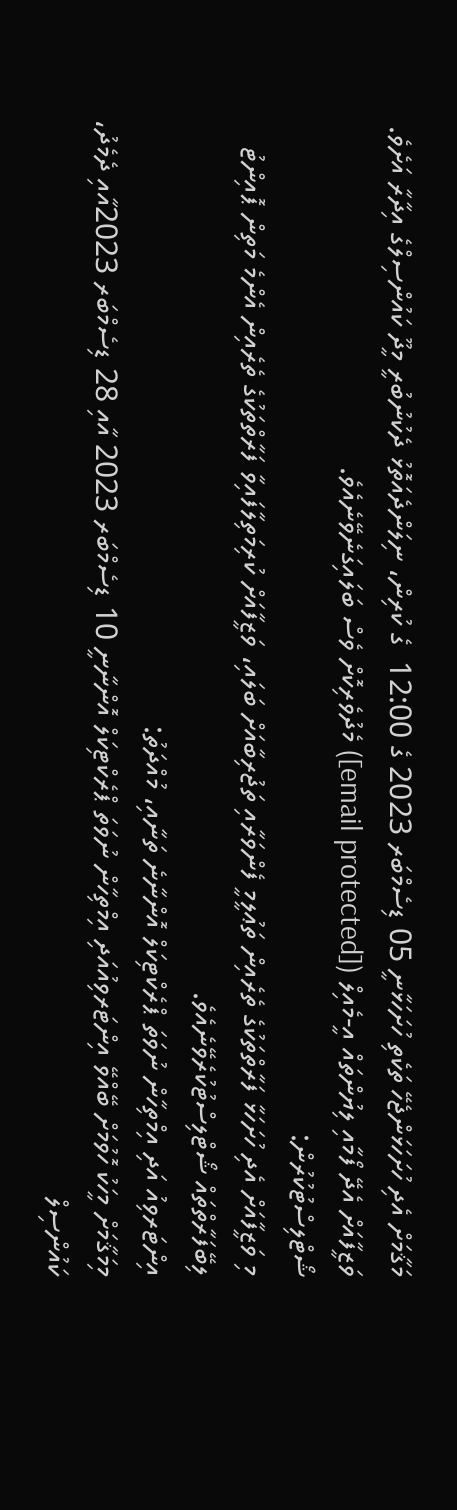މަޤާމަށް އެދި ހުށަހަޅަންޖެހޭ ތަކެތި ހުށަހަޅާނީ 05 ޑިސެމްބަރ 2023 ގެ 12:00  ގެ ކުރިން، ނިލަންދެއަތޮޅު ދެކުނުބުރީ މީދޫ ކައުންސިލްގެ އިދާރާ އަށެވެ. ވަޒީފާއަށް އެދޭ ފޯމާއި ލިޔުންތައް އީ-މެއިލް ([email protected]) މެދުވެރިކޮށް ވެސް ބަލައިގަނެވޭނެއެވެ.
ޝޯޓްލިސްޓުކުރުން:
މި ވަޒީފާއަށް އެދި ހުށަހަޅާ ފަރާތްތަކުގެ ތެރެއިން ތަޢުލީމީ ފެންވަރާއި ތަޖުރިބާއަށް ބަލައި، ވަޒީފާއަށް ކުރިމަތިލާފައިވާ ފަރާތްތަކުގެ ތެރެއިން އެންމެ މަތިން ޕޮއިންޓު ލިބޭފަރާތްތައް ޝޯޓްލިސްޓުކުރެވޭނެއެވެ.
އިންޓަރވިއު އަދި އިމްތިހާން ނުވަތަ ޕްރެކްޓިކަލް އޮންނާނެ ތަނާއި، މުއްދަތު:
މިމަޤާމަށް މީހަކު ހޮވުމަށް ބޭއްވޭ އިންޓަރވިއުއަދި އިމްތިހާން ނުވަތަ ޕްރެކްޓިކަލް އޮންނާނީ 10 ޑިސެމްބަރ 2023 އާއި 28 ޑިސެމްބަރ 2023އާއި ދެމެދު، ކައުންސިލް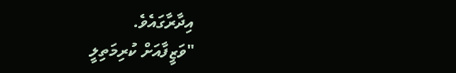އިދާރާގައެވެ.
"ވަޒީފާއަށް ކުރިމަތިލީ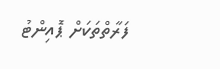ފަރާތްތަކަށް ޕޮއިންޓު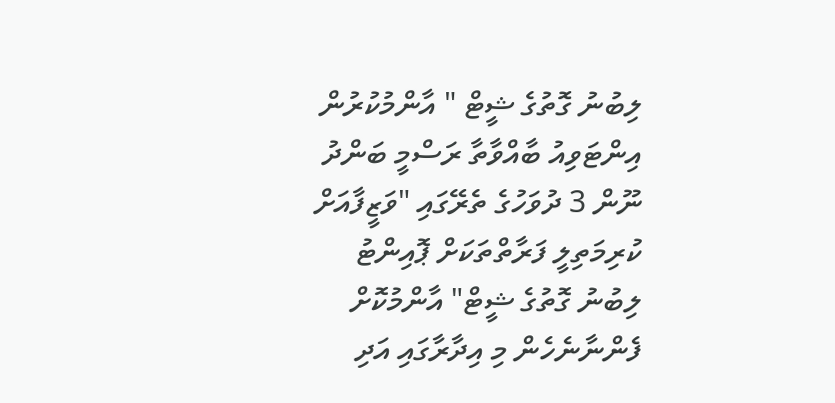ލިބުނު ގޮތުގެ ޝީޓް " އާންމުކުރުން
އިންޓަވިއު ބާއްވާތާ ރަސްމީ ބަންދު ނޫން 3 ދުވަހުގެ ތެރޭގައި "ވަޒީފާއަށް ކުރިމަތިލީ ފަރާތްތަކަށް ޕޮއިންޓު ލިބުނު ގޮތުގެ ޝީޓް" އާންމުކޮށް ފެންނާނެހެން މި އިދާރާގައި އަދި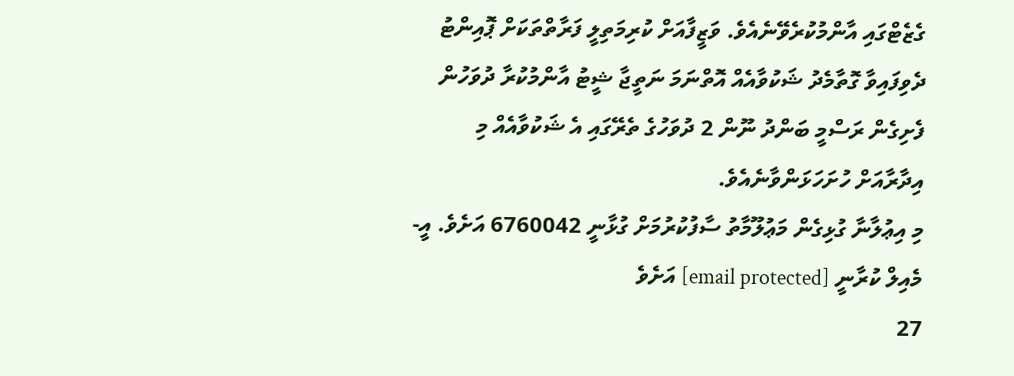ގެޒެޓްގައި އާންމުކުރެވޭނެއެވެ. ވަޒީފާއަށް ކުރިމަތިލީ ފަރާތްތަކަށް ޕޮއިންޓު ދެވިފައިވާ ގޮތާމެދު ޝަކުވާއެއް އޮތްނަމަ ނަތީޖާ ޝީޓު އާންމުކުރާ ދުވަހުން ފެށިގެން ރަސްމީ ބަންދު ނޫން 2 ދުވަހުގެ ތެރޭގައި އެ ޝަކުވާއެއް މި އިދާރާއަށް ހުށަހަޅަންވާނެއެވެ.
މި އިޢުލާނާ ގުޅިގެން މަޢުލޫމާތު ސާފުކުރުމަށް ގުޅާނީ 6760042 އަށެވެ. އީ-މެއިލް ކުރާނީ [email protected] އަށެވެ
27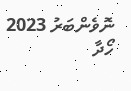ނޮވެންބަރު 2023
ހޯދާ